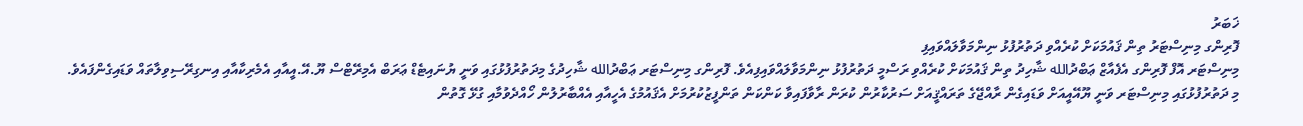ޚަބަރު
ފޮރިންގ މިނިސްޓަރު ތިން ޤައުމަކަށް ކުރެއްވި ދަތުރުފުޅު ނިންމަވާލައްވައިފި
މިނިސްޓަރ އޮފް ފޮރިންގ އެފެއާޒް ޢަބްދުالله ޝާހިދު ތިން ޤައުމަކަށް ކުރެއްވި ރަސްމީ ދަތުރުފުޅު ނިންމަވާލައްވައިފިއެވެ. ފޮރިންގ މިނިސްޓަރ ޢަބްދުالله ޝާހިދުގެ މިދަތުރުފުޅުގައި ވަނީ ޔުނައިޓެޑް ޢަރަބް އެމިރޭޓްސް ޔޫ.އޭ.އީއާއި އެމެރިކާއާއި އިނގިރޭސިވިލާތައް ވަޑައިގެންފައެވެ.
މި ދަތުރުފުޅުގައި މިނިސްޓަރ ވަނީ ޔޫއޭއީއަށް ވަޑައިގެން ރާއްޖޭގެ ތަރައްޤީއަށް ސަރުކާރުން ކުރަން ރާވާފައިވާ ކަންކަން ތަންފީޒުކުރުމަށް އެޤައުމުގެ އެހީއާއި އެއްބާރުލުން ހޯއްދެވުމާއި ގުޅޭ ގޮތުން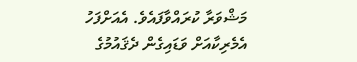މަޝްވަރާ ކުރައްވާފައެވެ. އެއަށްފަހު އެމެރިކާއަށް ވަޑައިގެން ދެޤައުމުގެ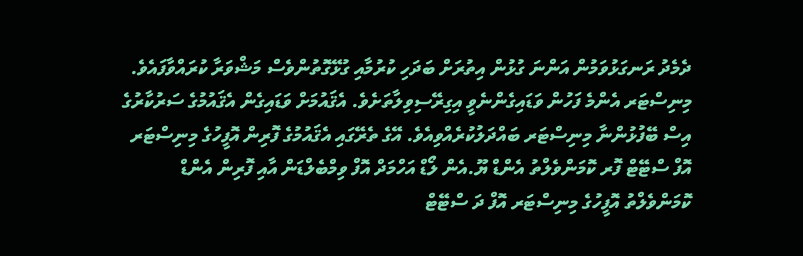ދެމެދު ރަނގަޅުވަމުން އަންނަ ގުޅުން އިތުރަށް ބަދަހި ކުރުމާއި ގުޅޭގޮތުންވެސް މަޝްވަރާ ކުރައްވާފައެވެ.
މިނިސްޓަރ އެންމެ ފަހުން ވަޑައިގެންނެވީ އިގިރޭސިވިލާތަށެވެ. އެޤައުމަށް ވަޑައިގެން އެޤައުމުގެ ސަރުކާރުގެ އިސް ބޭފުޅުންނާ މިނިސްޓަރ ބައްދަލުކުރެއްވިއެވެ. އޭގެ ތެރޭގައި އެޤައުމުގެ ފޮރިން އޮފީހުގެ މިނިސްޓަރ އޮފް ސްޓޭޓް ފޮރ ކޮމަންވެލްތު އެންޑް ޔޫ.އެން ލޯޑް އަހްމަދް އޮފް ވިމްބެލްޑަން އާއި ފޮރިން އެންޑް ކޮމަންވެލްތު އޮފީހުގެ މިނިސްޓަރ އޮފް ދަ ސްޓޭޓް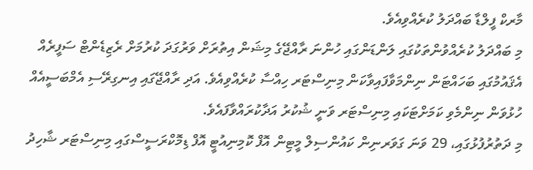މާރކް ފީލްޑާ ބައްދަލު ކުރެއްވިއެވެ.
މި ބައްދަލު ކުރެއްވުންތަކުގައި ލަންޑަންގައި ހުންނަ ރާއްޖޭގެ މިޝަން އިތުރަށް ވަރުގަދަ ކުރުމަށް ރެޒިޑެންޓް ސަފީރެއް އެޤައުމުގައި ބަހައްޓަން ނިންމަވާފައިވާކަން މިނިސްޓަރ ހިއްސާ ކުރެއްވިއެވެ. އަދި ރާއްޖޭގައި އިނގިރޭސި އެމްބަސީއެއް ހުޅުވަން ނިންމެވި ކަމަށްޓަކައި މިނިސްޓަރ ވަނީ ޝުކުރު އަދާކުރައްވާފައެވެ.
މި ދަތުރުފުޅުގައި، 29 ވަނަ ގަވަރނިން ކައުންސިލް މީޓިން އޮފް ކޮމިނިއުޓީ އޮފް ޑިމޮކްރަސީސްގައި މިނިސްޓަރ ޝާހިދު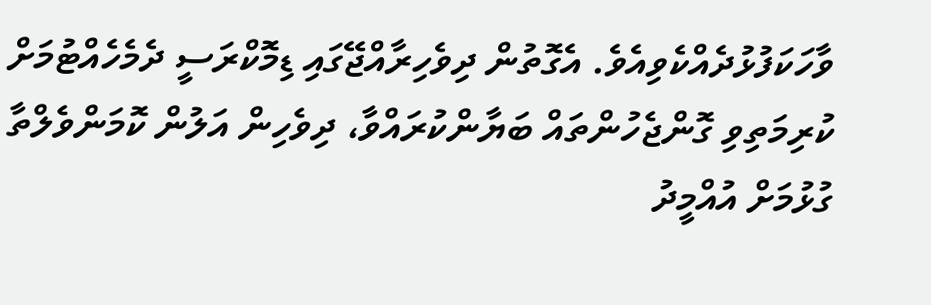ވާހަކަފުޅުދެއްކެވިއެވެ. އެގޮތުން ދިވެހިރާއްޖޭގައި ޑިމޮކްރަސީ ދެމެހެއްޓުމަށް ކުރިމަތިވި ގޮންޖެހުންތައް ބަޔާންކުރައްވާ، ދިވެހިން އަލުން ކޮމަންވެލްތާ ގުޅުމަށް އުއްމީދު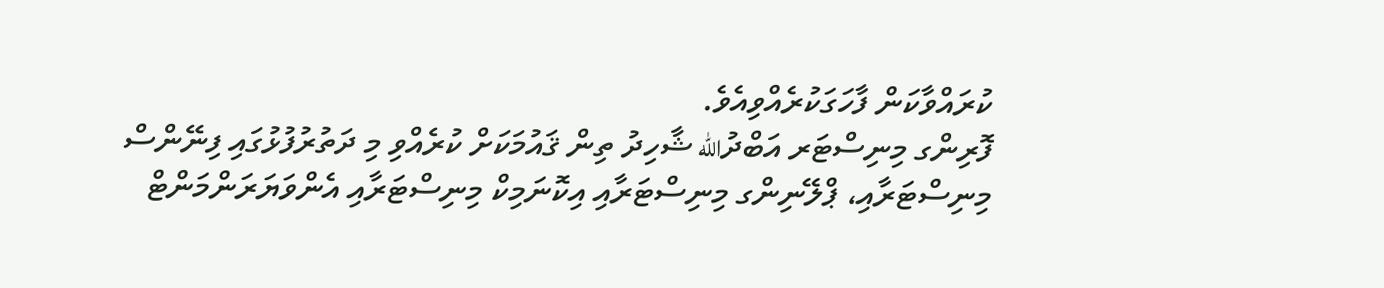ކުރައްވާކަން ފާހަގަކުރެއްވިއެވެ.
ފޮރިންގ މިނިސްޓަރ އަބްދުالله ޝާހިދު ތިން ޤައުމަކަށް ކުރެއްވި މި ދަތުރުފުޅުގައި ފިނޭންސް މިނިސްޓަރާއި، ޕްލޭނިންގ މިނިސްޓަރާއި އިކޮނަމިކް މިނިސްޓަރާއި އެންވަޔަރަންމަންޓް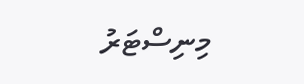މިނިސްޓަރު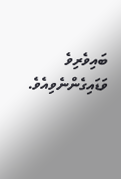ބައިވެރިވެ ވަޑައިގެންނެވިއެވެ.